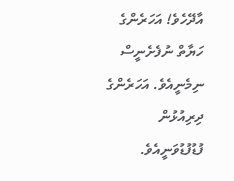އާދޭހެވެ! އަހަރެންގެ ހަޔާތް ނުފެށެނީސް ނިމެނީއެވެ. އަހަރެންގެ ދިރިއުޅުން ފުޑުފުޑުވަނީއެވެ.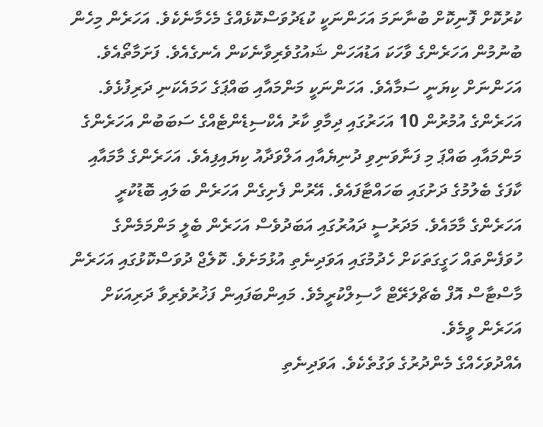ކުރުކޮށް ފޮނިކޮށް ބުނާނަމަ އަހަންނަކީ ކުޑަދުވަސްކޮޅެއްގެ މެހެމާނެކެވެ. އަހަރެން މިހެން ބުނުމުން އަހަރެންގެ ވާހަކަ އަޑުއަހަން ޝައުގުވެރިވާނެކަން އެނގެއެވެ. ފަށަމާތޯއެވެ.
އަހަންނަށް ކިޔަނީ ސަމާއެވެ. އަހަންނަކީ މަންމައާއި ބައްޕަގެ ހަމައެކަނި ދަރިފުޅެވެ. އަހަރެންގެ އުމުރުން 10 އަހަރުގައި ދިމާވި ކާރު އެކްސިޑެންޓެއްގެ ސަބަބުން އަހަރެންގެ މަންމައާއި ބައްޕަ މި ފަނާވަނިވި ދުނިޔެއާއި އަލްވަދާއު ކިޔައިފިއެވެ. އަހަރެންގެ މާމައާއި ކާފަގެ ބެލުމުގެ ދަށުގައި ބަހައްޓާފައެވެ. އޭރުން ފެށިގެން އަހަރެން ބަލައި ބޮޑުކުރީ އަހަރެންގެ މާމައެވެ. މަދަރުސީ ދައުރުގައި އަބަދުވެސް އަހަރެން ބެލީ މަންމަމެންގެ ހުވަފެންތައް ހަގީގަތަކަށް ހެދުމުގައި އަވަދިނެތި އުޅުމަށެވެ. ކޮލެޖް ދުވަސްކޮޅުގައި އަހަރެން މާސްޓާސް އޮފް ބެޗްލަރޭޓް ހާސިލްކުރީމެވެ. މައިންބަފައިން ފަޚުރުވެރިވާ ދަރިއަކަށް އަހަރެން ވީމެވެ.
އެއްދުވަހެއްގެ މެންދުރުގެ ވަގުތެކެވެ. އަވަދިނެތި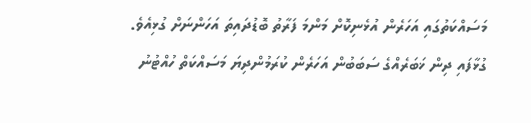މަސައްކަތުގައި އަހަރެން އުޅެނިކޮށް މަންމަ ފަރާތު ބޮޑުދައިތަ އަހަންނަށް ގުޅިއެވެ. ގުޅާފައި ދިން ޚަބަރެއްގެ ސަބަބުން އަހަރެން ކުރަމުންދިޔަ މަސައްކަތް ހުއްޓުނު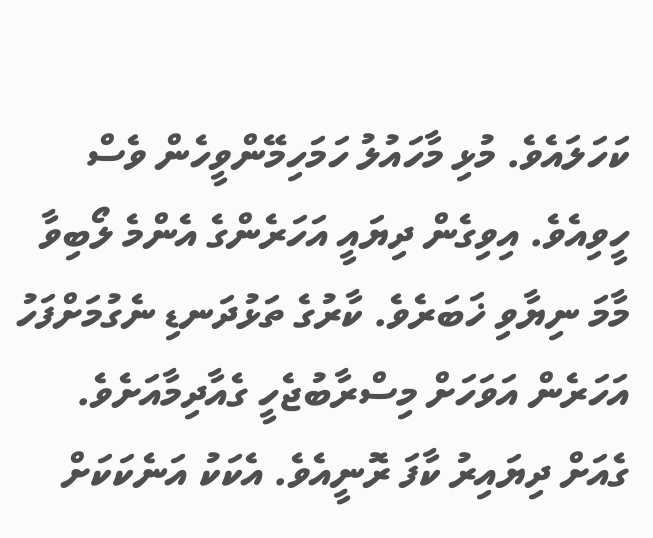ކަހަލައެވެ. މުޅި މާހައުލު ހަމަހިމޭންވީހެން ވެސް ހީވިއެވެ. އިވިގެން ދިޔައީ އަހަރެންގެ އެންމެ ލޯބިވާ މާމަ ނިޔާވި ޚަބަރެވެ. ކާރުގެ ތަޅުދަނޑި ނެގުމަށްފަހު އަހަރެން އަވަހަށް މިސްރާބުޖެހީ ގެއާދިމާއަށެވެ. ގެއަށް ދިޔައިރު ކާފަ ރޮނީއެވެ. އެކަކު އަނެކަކަށް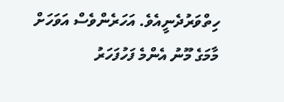ހިތްވަރުދެނީއެވެ. އަހަރެންވެސް އަވަހަށް މާމަގެ މޫނު އެންމެ ފަހުފަހަރު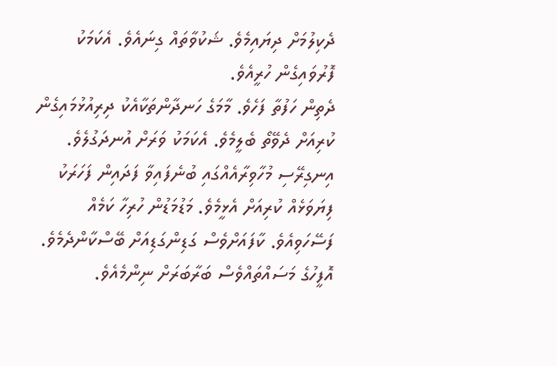ދެކިލުމަށް ދިޔައިމެވެ. ޝަކުވާތައް ގިނައެވެ. އެކަމަކު ފޮރުވައިގެން ހުރީއެވެ.
ދެތިން ހަފުތާ ފަހެވެ. މާމަގެ ހަނދާންތަކާއެކު ދިރިއުޅުމައިގެން ކުރިއަށް ދެވޭތޯ ބެލީމެވެ. އެކަމަކު ވަރަށް އުނދަގުލެވެ. އިނގިރޭސި މުހާވިރާއެއްގައި ބުނެފައިވާ ފަދައިން ފަހަރަކު ފިޔަވަޅެއް ކުރިއަށް އެޅީމެވެ. މަޑުމަޑުން ހުރިހާ ކަމެއް ފަސޭހަވިއެވެ. ކާފައަށްވެސް ގަޑިންގަޑިއަށް ބޭސްކާންދެމެވެ. އޮފީހުގެ މަސައްތައްވެސް ބަރާބަރަށް ނިންމެއެވެ.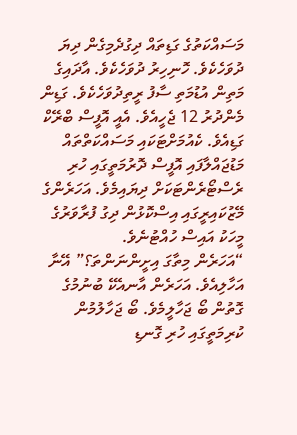މަސައްކަތުގެ ގަޑިތައް ދިގުދެމިގެން ދިޔަ ދުވަހެކެވެ. ހޮނިހިރު ދުވަހެކެވެ. އާދައިގެ މަތިން އުޑުމަތި ސާފު ރީތިދުވަހެކެވެ. ގަޑިން މެންދުރު 12 ޖެހީއެވެ. އެއީ އޮފީސް ބްރޭކް ގަޑިއެވެ. ކެއުމަށްޓަކައި މަސައްކަތްތައް މަޑުޖައްލާފައި އޮފީސް ދޮރުމަތީގައި ހުރި ރެސްޓޯރެންޓަކަށް ދިޔައިމެވެ. އަހަރެންގެ މޭޒުކައިރީގައި އިސްކޮޅުން ދިގު ފުރާވަރުގެ މީހަކު އައިސް ހުއްޓުނެވެ.
“އަހަރެން މިތާގަ އިށީންނަންތަ؟” އޭނާ އަހާލިއެވެ. އަހަރެން އާނއެކޭ ބުނުމުގެ ގޮތުން ބޯ ޖަހާލީމެވެ. ބޯ ޖަހާލުމުން ކުރިމަތީގައި ހުރި ގޮނޑި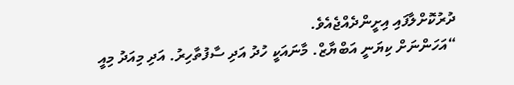ދުރުކޮށްލާފައި އިށީންދެއްޖެއެވެ.
“އަހަންނަށް ކިޔަނީ އަބްޔާޒް. މާނައަކީ ހުދު އަދި ސާފުތާހިރު. އަދި މިއަދު މިއީ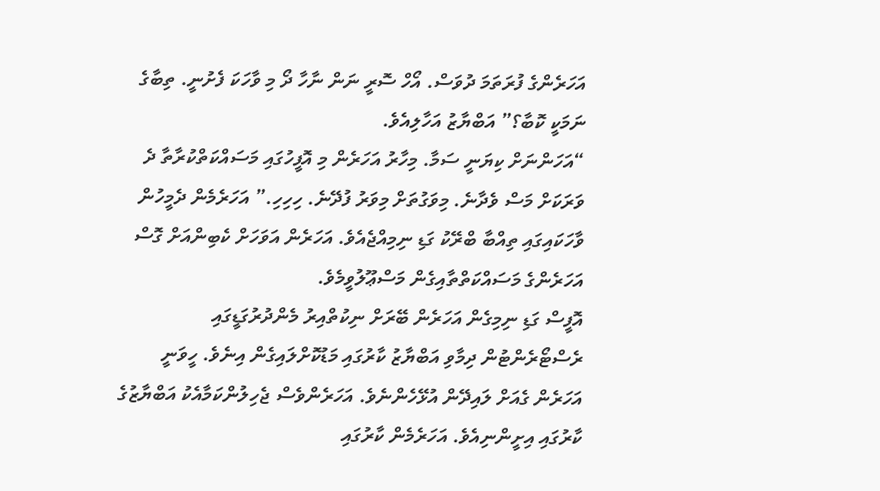އަހަރެންގެ ފުރަތަމަ ދުވަސް. އޯހް ސޮރީ ނަން ނާހާ ދޯ މި ވާހަކަ ފެށުނީ. ތިބާގެ ނަމަކީ ކޮބާ؟” އަބްޔާޒު އަހާލިއެވެ.
“އަހަންނަށް ކިޔަނީ ސަމާ. މިހާރު އަހަރެން މި އޮފީހުގައި މަސައްކަތްކުރާތާ ދެ ވަރަކަށް މަސް ވެދާނެ. މިވަގުތަށް މިވަރު ފުދޭނެ. ހިހިހި.” އަހަރެމެން ދެމީހުން ވާހަކައިގައި ތިއްބާ ބްރޭކު ގަޑި ނިމިއްޖެއެވެ. އަހަރެން އަވަހަށް ކެބިންއަށް ގޮސް އަހަރެންގެ މަސައްކަތްތާއިގެން މަސްޢޫލުވީމެވެ.
އޮފީސް ގަޑި ނިމިގެން އަހަރެން ބޭރަށް ނިކުތްއިރު މެންދުރުގަޑީގައި ރެސްޓޯރެންޓުން ދިމާވި އަބްޔާޒު ކާރުގައި މަޑުކޮށްލައިގެން އިނެވެ. ހީވަނީ އަހަރެން ގެއަށް ލައިދޭން އުޅޭހެންނެވެ. އަހަރެންވެސް ޖެހިލުންކަމާއެކު އަބްޔާޒުގެ ކާރުގައި އިށީންނިއެވެ. އަހަރެމެން ކާރުގައި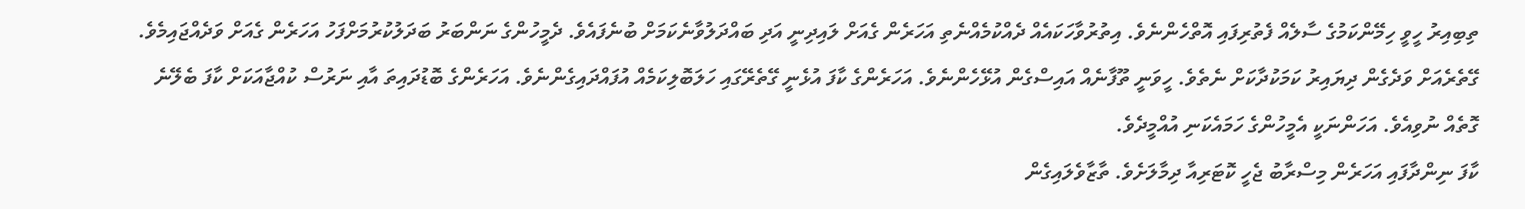ތިބިއިރު ހީވީ ހިމޭންކަމުގެ ސާލެއް ފެތުރިފައި އޮތްހެންނެވެ. އިތުރުވާހަކައެއް ދެއްކުމެއްނެތި އަހަރެން ގެއަށް ލައިދިނީ އަދި ބައްދަލުވާނެކަމަށް ބުނެފައެވެ. ދެމީހުންގެ ނަންބަރު ބަދަލުކުރުމަށްފަހު އަހަރެން ގެއަށް ވަދެއްޖައިމެވެ. ގޭތެރެއަށް ވަދެގެން ދިޔައިރު ކަމަކުދާކަށް ނެތެވެ. ހީވަނީ ތޫފާނެއް އައިސްގެން އުޅޭހެންނެވެ. އަހަރެންގެ ކާފަ އުޅެނީ ގޭތެރޭގައި ހަލަބޮލިކަމެއް އުފައްދައިގެންނެވެ. އަހަރެންގެ ބޮޑުދައިތަ އާއި ނަރުސް ކުއްޖާއަކަށް ކާފަ ބެލޭނެ ގޮތެއް ނުވިއެވެ. އަހަންނަކީ އެމީހުންގެ ހަމައެކަނި އުއްމީދެވެ.
ކާފަ ނިންދާފައި އަހަރެން މިސްރާބު ޖެހީ ކޮޓަރިއާ ދިމާލަށެވެ. ތާޒާވެލައިގެން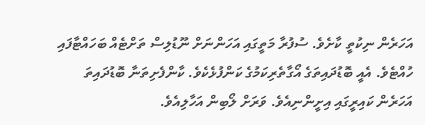އަހަރެން ނިކުތީ ކާށެވެ. ސުފުރާ މަތީގައި އަހަންނަށް ނޫޑުލިސް ތަށްޓެއް ބަހައްޓާފައި ހުއްޓެވެ. އެއީ ބޮޑުދައިތަގެ އޯގާތެރިކަމުގެ ކަންފުޅެކެވެ. ކާންފެށިތަނާ ބޮޑުދައިތަ އަހަރެން ކައިރީގައި އިށީންނިއެވެ. ވަރަށް ލޯބިން އަހާލިއެވެ.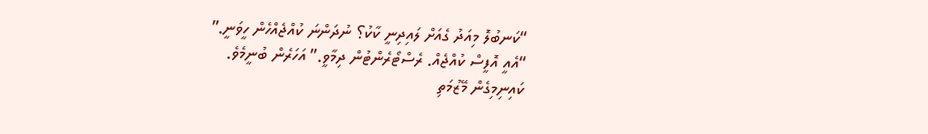“ކަނބުލޮ މިއަދު ގެއަށް ލައިދިނީ ކާކު؟ ނުދަންނަ ކުއްޖެއްހެން ހީވަނީ.”
“އެއީ އޮފީސް ކުއްޖެއް. ރެސްޓޯރެންޓުން ދިމާވީ.” އަހަރެން ބުނީމެވެ.
ކައިނިމިގެން މޭޒުމަތި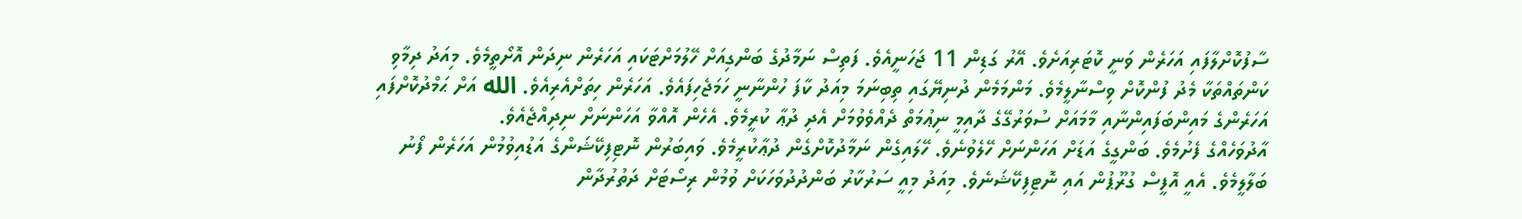ސާފުކޮށްލާފައި އަހަރެން ވަނީ ކޮޓަރިއަށެވެ. އޭރު ގަޑިން 11 ޖަހަނީއެވެ. ފަތިސް ނަމާދުގެ ބަންގިއަށް ހޭލުމަށްޓަކައި އަހަރެން ނިދަން އޮށޯތީމެވެ. މިއަދު ދިމާވި ކަންތައްތަކާ މެދު ފުންކޮށް ވިސްނާލީމެވެ. މަންމަމެން ދުނިޔޭގައި ތިބިނަމަ މިއަދު ކާފަ ހުންނާނީ ހަމަޖެހިފައެވެ. އަހަރެން ހިތަށްއެރިއެވެ. الله އަށް ޙަމްދުކޮށްފައި އަހަރެންގެ މައިންބަފައިންނާއި މާމައަށް ސުވަރުގޭގެ ދާއިމީ ނިޢުމަތް ދެއްވެވުމަށް އެދި ދުޢާ ކުރީމެވެ. އެހެން އޮއްވާ އަހަންނަށް ނިދިއްޖެއެވެ.
އާދުވަހެއްގެ ފެށުމެވެ. ބަންގީގެ އަޑަށް އަހަންނަށް ހޭލެވުނެވެ. ހޭލައިގެން ނަމާދުކޮށްގެން ދުޢާކުރީމެވެ. ވައިބަރުން ނޮޓިފިކޭޝަންގެ އަޑުއިވުމުން އަހަރެން ފޯނު ބަލާލީމެވެ. އެއީ އޮފީސް ގުރޫޕުން އައި ނޮޓިފިކޭޝަނެވެ. މިއަދު މިއީ ސަރުކާރު ބަންދުދުވަހަކަށް ވުމުން ރިސޯޓަށް ދަތުރުދާން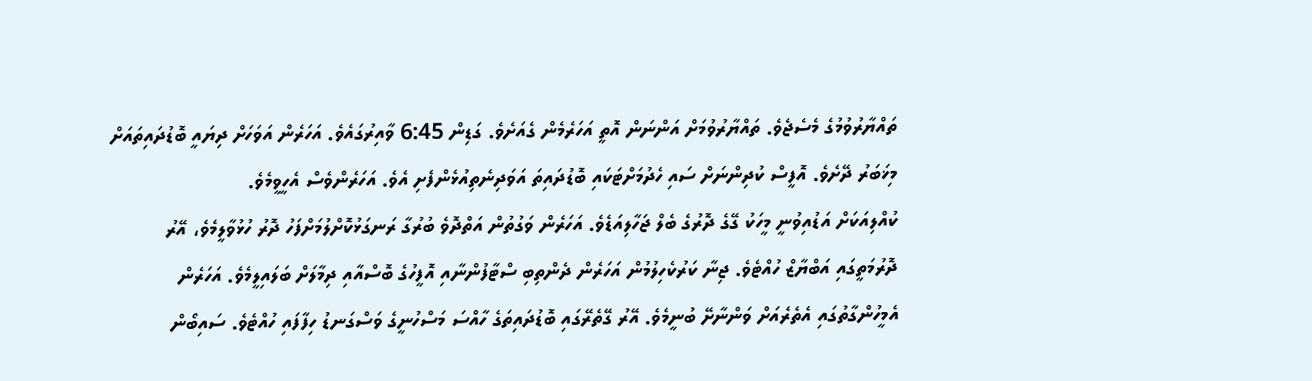ތައްޔާރުވުމުގެ މެސެޖެވެ. ތައްޔާރުވުމަށް އަންނަން އޮތީ އަހަރެމެން ގެއަށެވެ. ގަޑިން 6:45 ވާއިރުގައެވެ. އަހަރެން އަވަހަށް ދިޔައީ ބޮޑުދައިތައަށް މިޚަބަރު ދޭށެވެ. އޮފީސް ކުދިންނަށް ސައި ހެދުމަށްޓަކައި ބޮޑުދައިތަ އަވަދިނެތިއުޅެންފެށި އެވެ. އަހަރެންވެސް އެހީވީމެވެ.
ކުއްލިއަކަށް އަޑުއިވުނީ މީހަކު ގޭގެ ދޮރުގެ ބެލް ޖަހާލިއަޑެވެ. އަހަރެން ވަގުތުން އަތްދޮވެ ބުރުގާ ރަނގަޅުކޮށްލުމަށްފަހު ދޮރު ހުޅުވާލީމެވެ، އޭރު ދޮރުމަތީގައި އަބްޔާޒް ހުއްޓެވެ. ޖިނާ ކަރުކެހިލުމުން އަހަރެން ދެންތިބި ސްޓާފުންނާއި އޮފީހުގެ ބޮސްއާއި ދިމާލަށް ބަލައިލީމެވެ. އަހަރެން އެމީހުންގާތުގައި އެތެރެއަށް ވަންނާށޭ ބުނީމެވެ. އޭރު ގޭތެރޭގައި ބޮޑުދައިތަގެ ހާއްސަ މަސްހުނީގެ ވަސްގަނޑު ހިފާފައި ހުއްޓެވެ. ސައިބޯން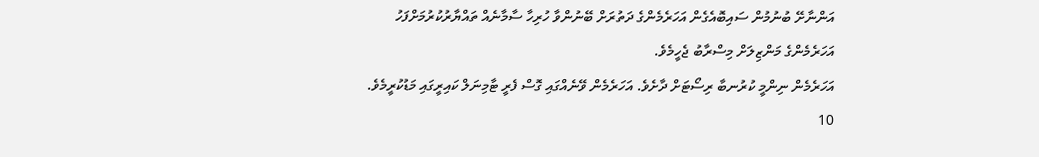އަންނާށޭ ބުނުމުން ސައިބޮއެގެން އަހަރެމެންގެ ދަތުރަށް ބޭނުންވާ ހުރިހާ ސާމާނެއް ތައްޔާރުކުރުމަށްފަހު އަހަރެމެންގެ މަންޒިލަށް މިސްރާބު ޖެހީމެވެ.
އަހަރެމެން ނިންމީ ކުރުނބާ ރިސޯޓަށް ދާށެވެ. އަހަރެމެން ވޭނެއްގައި ގޮސް ފެރީ ޓާމިނަލް ކައިރީގައި މަޑުކުރީމެވެ. 10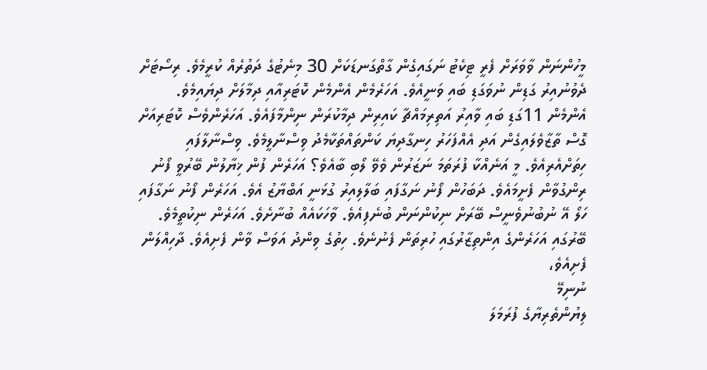މީހުންނަން ވާވަރަށް ފެރީ ޓިކެޓު ނަގައިގެން ގާތްގަނޑަކަށް 30 މިނެޓުގެ ދަތުރެއް ކުރީމެވެ. ރިސޯޓަށް ދެވުނުއިރު ގަޑިން ނުވަގަޑި ބައި ވަނީއެވެ. އަހަރެމެން އެންމެން ކޮޓަރިއާއި ދިމާލަށް ދިޔައިމެވެ. އެންމެން 11ގަޑި ބައި ވާއިރު އަތިރިމައްޗާ ކައިރިން ދިމާކުރަން ނިންމާފައެވެ. އަހަރެންވެސް ކޮޓަރިއަށް ގޮސް ތާޒާވެލައިގެން އަދި އެއްފަހަރު ހިނގާދިޔަ ކަންތައްތަކާމެދު ވިސްނާލީމެވެ. ވިސްނާލާފައި ހިތަށްއެރިއެވެ. މީ އަނެއްކާ ފުރަތަމަ ނަޒަރުން ވެވޭ ލޯބި ބާއެވެ؟ އަހަރެން ފުން ޚިޔާލުން ބޭރުވީ ފޯނު ރިންގުވާން ފެށީމައެވެ. ދަބަހުން ފޯނު ނަގާފައި ބަލާލިއިރު ގުޅަނީ އަބްޔާޒު އެވެ. އަހަރެން ފޯނު ނަގާފައި ހަލޯ އޭ ނުބުނުވެނީސް ބޭރަށް ނިކުންނަން ބުނެފިއެވެ. ވާހަކައެއް ބުނާށެވެ. އަހަރެން ނިކުތީމެވެ. ބޭރުގައި އަހަރެންގެ އިންތިޒާރުގައި ހުރިތަން ފެނުނެވެ. ހިތުގެ ވިންދު އަވަސް ވާން ފެށިއެވެ. ދާހިއްލަން ފެށިއެވެ،
ނުނިމޭ
ލިޔުންތެރިޔާގެ ފުރަމަލަ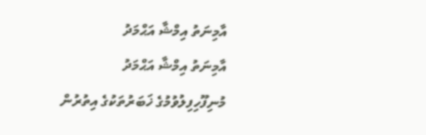އާމިނަތު އިމްޝާ އަޙްމަދު
އާމިނަތު އިމްޝާ އަޙްމަދު
މުނިފޫހިފިލުވުމުގެ ޚަބަރުތަކުގެ އިތުރުން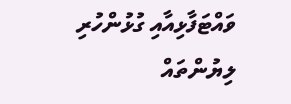ވައްޓަފާޅިއާއި ގުޅުންހުރި ލިޔުންތައް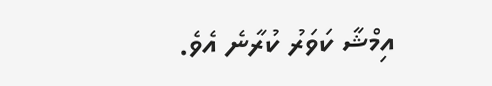އިމްޝާ ކަވަރު ކުރާނެ އެވެ.